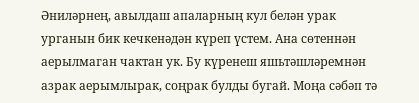Әниләрнең, авылдаш апаларның кул белән урак урганын бик кечкенәдән күреп үстем. Ана сөтеннән аерылмаган чактан ук. Бу күренеш яшьтәшләремнән азрак аерымлырак, соңрак булды бугай. Моңа сәбәп тә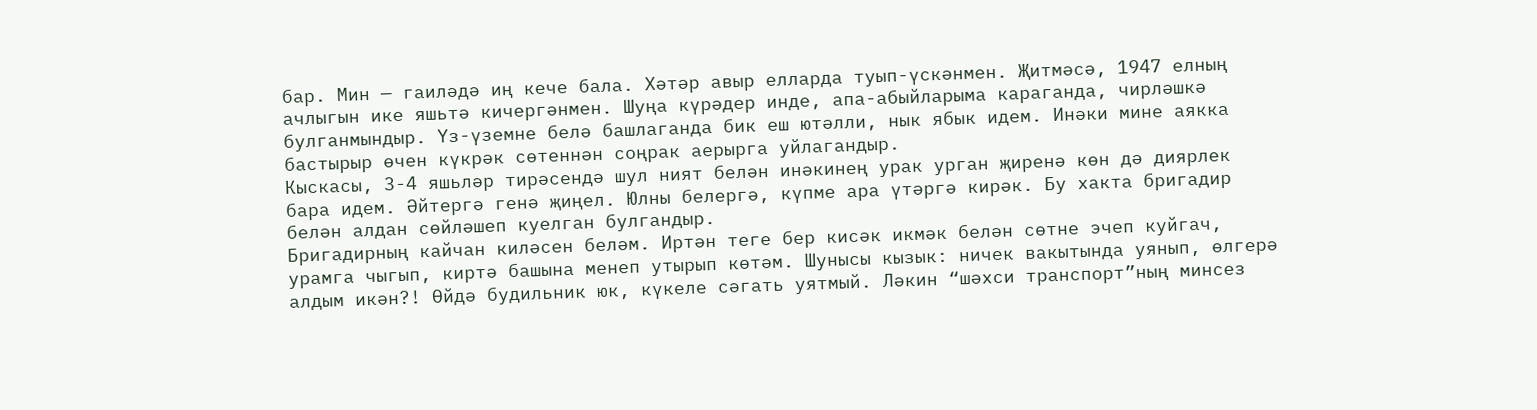бар. Мин — гаиләдә иң кече бала. Хәтәр авыр елларда туып-үскәнмен. Җитмәсә, 1947 елның ачлыгын ике яшьтә кичергәнмен. Шуңа күрәдер инде, апа-абыйларыма караганда, чирләшкә булганмындыр. Үз-үземне белә башлаганда бик еш ютәлли, нык ябык идем. Инәки мине аякка бастырыр өчен күкрәк сөтеннән соңрак аерырга уйлагандыр.
Кыскасы, 3-4 яшьләр тирәсендә шул ният белән инәкинең урак урган җиренә көн дә диярлек бара идем. Әйтергә генә җиңел. Юлны белергә, күпме ара үтәргә кирәк. Бу хакта бригадир белән алдан сөйләшеп куелган булгандыр.
Бригадирның кайчан киләсен беләм. Иртән теге бер кисәк икмәк белән сөтне эчеп куйгач, урамга чыгып, киртә башына менеп утырып көтәм. Шунысы кызык: ничек вакытында уянып, өлгерә алдым икән?! Өйдә будильник юк, күкеле сәгать уятмый. Ләкин “шәхси транспорт”ның минсез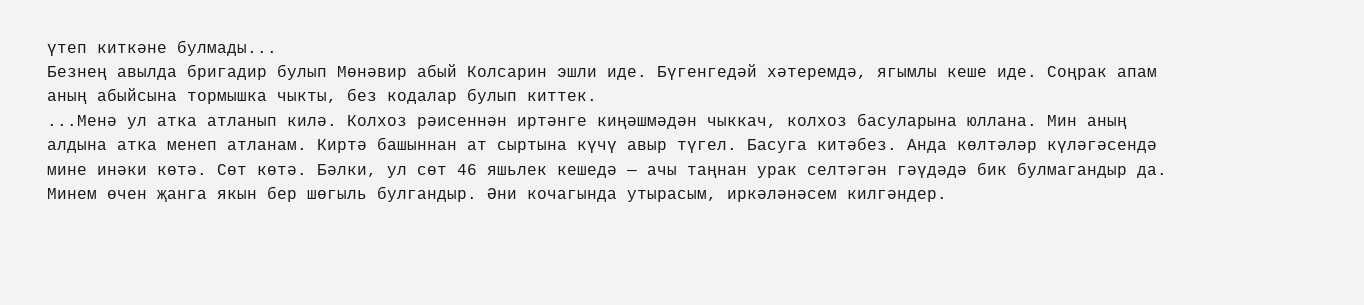үтеп киткәне булмады...
Безнең авылда бригадир булып Мөнәвир абый Колсарин эшли иде. Бүгенгедәй хәтеремдә, ягымлы кеше иде. Соңрак апам аның абыйсына тормышка чыкты, без кодалар булып киттек.
...Менә ул атка атланып килә. Колхоз рәисеннән иртәнге киңәшмәдән чыккач, колхоз басуларына юллана. Мин аның алдына атка менеп атланам. Киртә башыннан ат сыртына күчү авыр түгел. Басуга китәбез. Анда көлтәләр күләгәсендә мине инәки көтә. Сөт көтә. Бәлки, ул сөт 46 яшьлек кешедә — ачы таңнан урак селтәгән гәүдәдә бик булмагандыр да. Минем өчен җанга якын бер шөгыль булгандыр. Әни кочагында утырасым, иркәләнәсем килгәндер.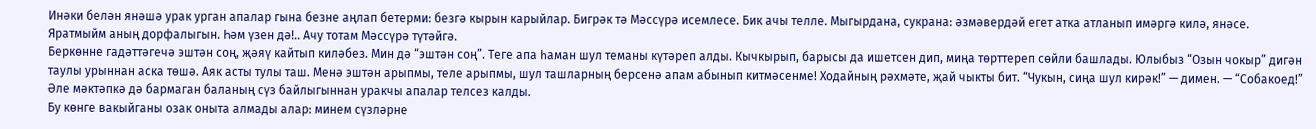Инәки белән янәшә урак урган апалар гына безне аңлап бетерми: безгә кырын карыйлар. Бигрәк тә Мәссүрә исемлесе. Бик ачы телле. Мыгырдана, сукрана: әзмәвердәй егет атка атланып имәргә килә, янәсе. Яратмыйм аның дорфалыгын. Һәм үзен дә!.. Ачу тотам Мәссүрә түтәйгә.
Беркөнне гадәттәгечә эштән соң, җәяү кайтып киләбез. Мин дә “эштән соң”. Теге апа һаман шул теманы күтәреп алды. Кычкырып, барысы да ишетсен дип, миңа төрттереп сөйли башлады. Юлыбыз “Озын чокыр” дигән таулы урыннан аска төшә. Аяк асты тулы таш. Менә эштән арыпмы, теле арыпмы, шул ташларның берсенә апам абынып китмәсенме! Ходайның рәхмәте, җай чыкты бит. “Чукын, сиңа шул кирәк!” — димен. — “Собакоед!” Әле мәктәпкә дә бармаган баланың сүз байлыгыннан уракчы апалар телсез калды.
Бу көнге вакыйганы озак оныта алмады алар: минем сүзләрне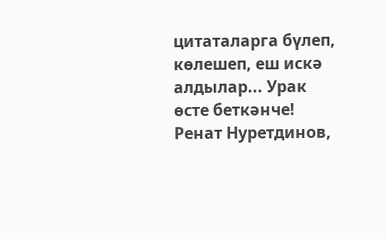цитаталарга бүлеп, көлешеп, еш искә алдылар... Урак өсте беткәнче!
Ренат Нуретдинов,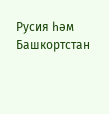Русия һәм Башкортстан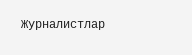Журналистлар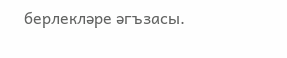берлекләре әгъзасы.